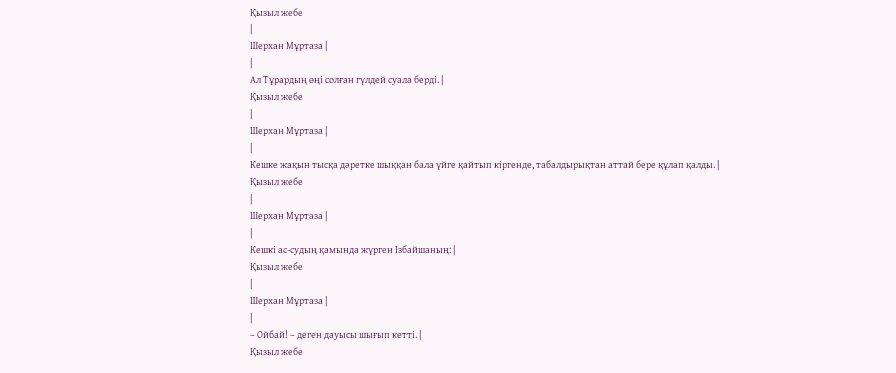Қызыл жебе
|
Шерхан Мұртаза |
|
Ал Тұрардың өңі солған гүлдей суала берді. |
Қызыл жебе
|
Шерхан Мұртаза |
|
Кешке жақын тысқа дәретке шыққан бала үйге қайтып кіргенде, табалдырықтан аттай бере құлап қалды. |
Қызыл жебе
|
Шерхан Мұртаза |
|
Кешкі ас-судың қамында жүрген Ізбайшаның: |
Қызыл жебе
|
Шерхан Мұртаза |
|
– Ойбай! – деген дауысы шығып кетті. |
Қызыл жебе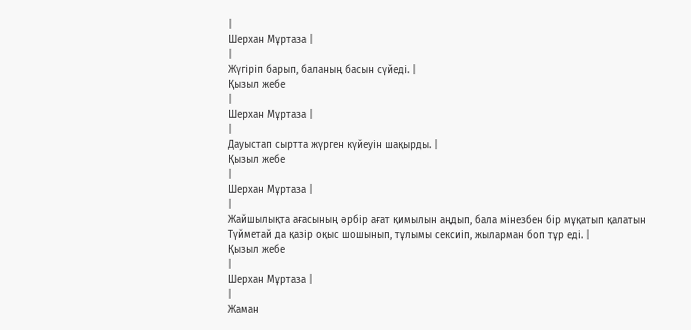|
Шерхан Мұртаза |
|
Жүгіріп барып, баланың басын сүйеді. |
Қызыл жебе
|
Шерхан Мұртаза |
|
Дауыстап сыртта жүрген күйеуін шақырды. |
Қызыл жебе
|
Шерхан Мұртаза |
|
Жайшылықта ағасының әрбір ағат қимылын аңдып, бала мінезбен бір мұқатып қалатын Түйметай да қазір оқыс шошынып, тұлымы сексиіп, жыларман боп тұр еді. |
Қызыл жебе
|
Шерхан Мұртаза |
|
Жаман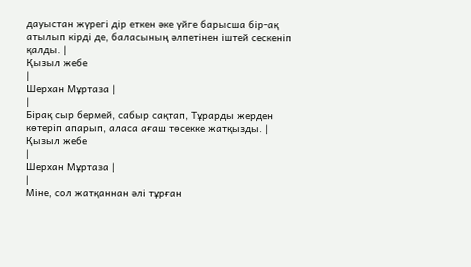дауыстан жүрегі дір еткен әке үйге барысша бір-ақ атылып кірді де, баласының әлпетінен іштей сескеніп қалды. |
Қызыл жебе
|
Шерхан Мұртаза |
|
Бірақ сыр бермей, сабыр сақтап, Тұрарды жерден көтеріп апарып, аласа ағаш төсекке жатқызды. |
Қызыл жебе
|
Шерхан Мұртаза |
|
Міне, сол жатқаннан әлі тұрған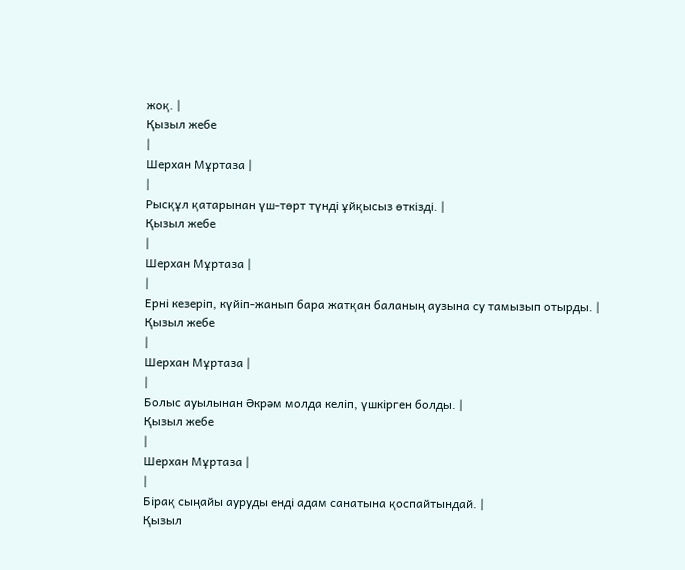жоқ. |
Қызыл жебе
|
Шерхан Мұртаза |
|
Рысқұл қатарынан үш-төрт түнді ұйқысыз өткізді. |
Қызыл жебе
|
Шерхан Мұртаза |
|
Ерні кезеріп, күйіп-жанып бара жатқан баланың аузына су тамызып отырды. |
Қызыл жебе
|
Шерхан Мұртаза |
|
Болыс ауылынан Әкрәм молда келіп, үшкірген болды. |
Қызыл жебе
|
Шерхан Мұртаза |
|
Бірақ сыңайы ауруды енді адам санатына қоспайтындай. |
Қызыл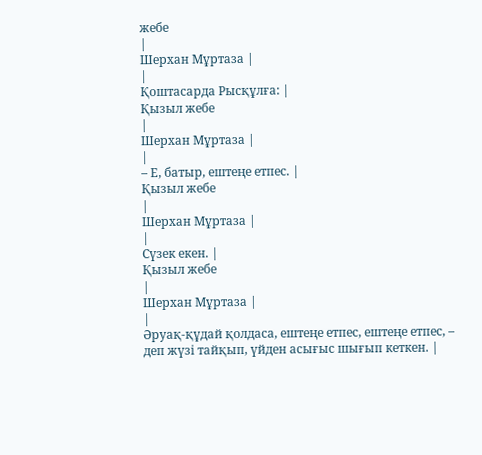жебе
|
Шерхан Мұртаза |
|
Қоштасарда Рысқұлға: |
Қызыл жебе
|
Шерхан Мұртаза |
|
– Е, батыр, ештеңе етпес. |
Қызыл жебе
|
Шерхан Мұртаза |
|
Сүзек екен. |
Қызыл жебе
|
Шерхан Мұртаза |
|
Әруақ-құдай қолдаса, ештеңе етпес, ештеңе етпес, – деп жүзі тайқып, үйден асығыс шығып кеткен. |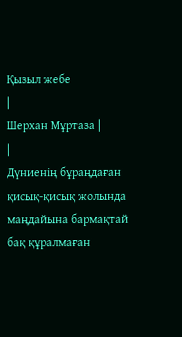Қызыл жебе
|
Шерхан Мұртаза |
|
Дүниенің бұраңдаған қисық-қисық жолында маңдайына бармақтай бақ құралмаған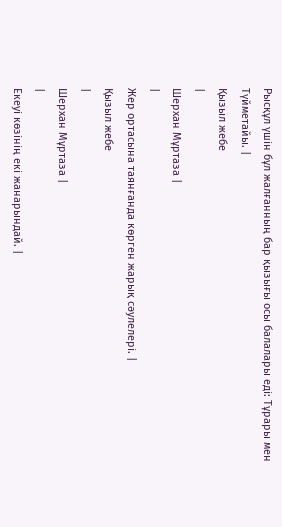Рысқұл үшін бұл жалғанның бар қызығы осы балалары еді: Тұрары мен Түйметайы. |
Қызыл жебе
|
Шерхан Мұртаза |
|
Жер ортасына таянғанда көрген жарық сәулелері. |
Қызыл жебе
|
Шерхан Мұртаза |
|
Екеуі көзінің екі жанарындай. |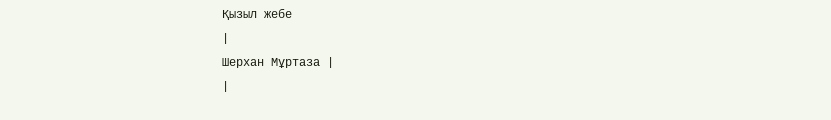Қызыл жебе
|
Шерхан Мұртаза |
|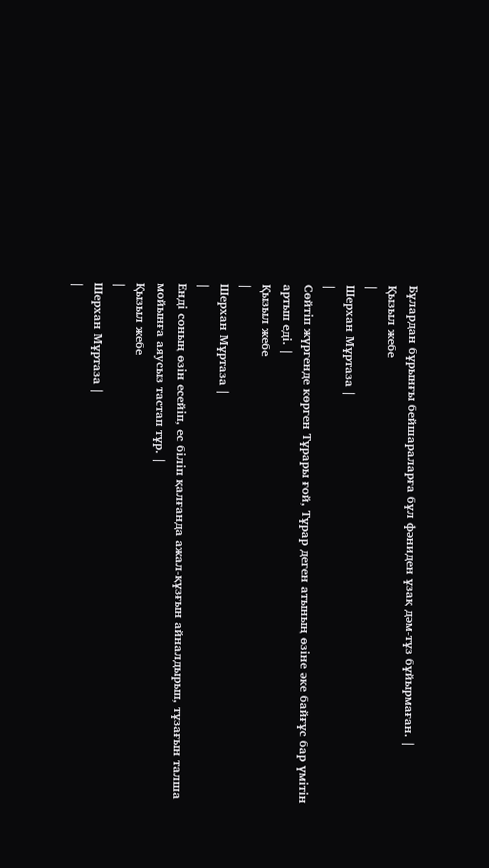Бұлардан бұрынғы бейшараларға бұл фәниден ұзақ дәм-тұз бұйырмаған. |
Қызыл жебе
|
Шерхан Мұртаза |
|
Сөйтіп жүргенде көрген Тұрары ғой, Тұрар деген атының өзіне әке байғұс бар үмітін артып еді. |
Қызыл жебе
|
Шерхан Мұртаза |
|
Енді соның өзін есейіп, ес біліп қалғанда ажал-құзғын айналдырып, тұзағын талша мойынға аяусыз тастап тұр. |
Қызыл жебе
|
Шерхан Мұртаза |
|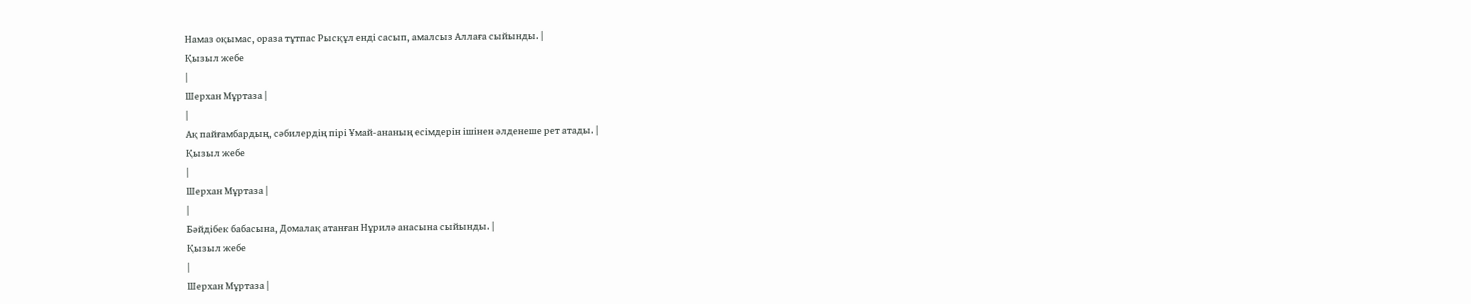Намаз оқымас, ораза тұтпас Рысқұл енді сасып, амалсыз Аллаға сыйынды. |
Қызыл жебе
|
Шерхан Мұртаза |
|
Ақ пайғамбардың, сәбилердің пірі Ұмай-ананың есімдерін ішінен әлденеше рет атады. |
Қызыл жебе
|
Шерхан Мұртаза |
|
Бәйдібек бабасына, Домалақ атанған Нұрилә анасына сыйынды. |
Қызыл жебе
|
Шерхан Мұртаза |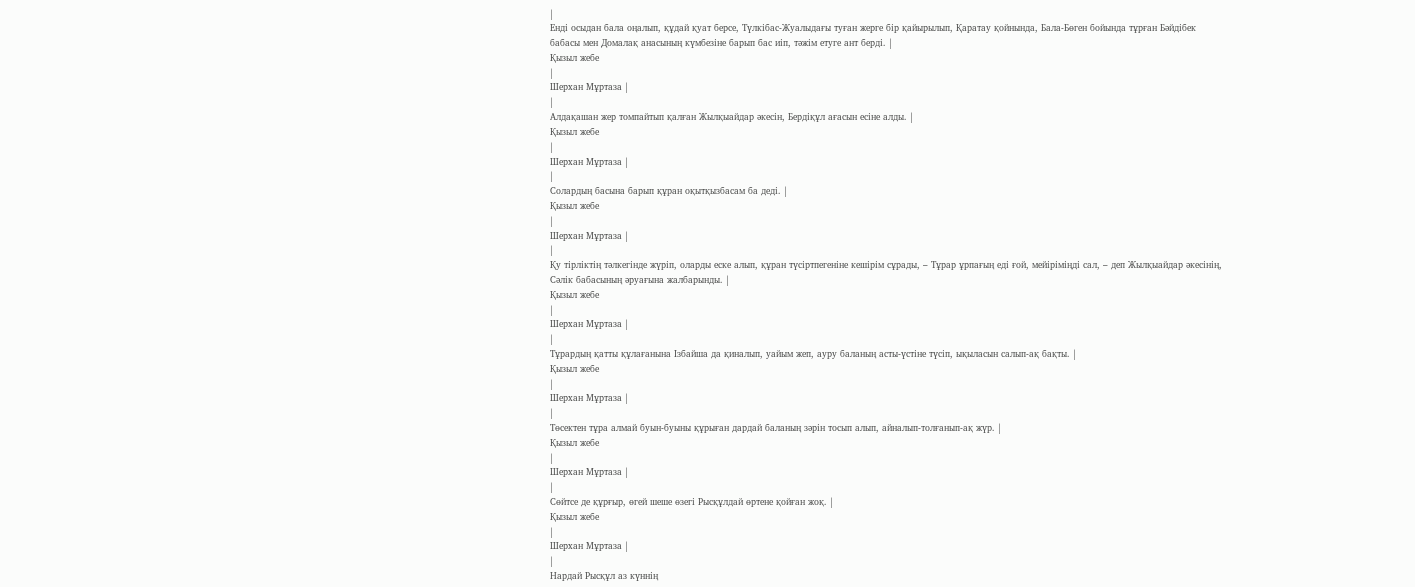|
Енді осыдан бала оңалып, құдай қуат берсе, Түлкібас-Жуалыдағы туған жерге бір қайырылып, Қаратау қойнында, Бала-Бөген бойында тұрған Бәйдібек бабасы мен Домалақ анасының күмбезіне барып бас иіп, тәжім етуге ант берді. |
Қызыл жебе
|
Шерхан Мұртаза |
|
Алдақашан жер томпайтып қалған Жылқыайдар әкесін, Бердіқұл ағасын есіне алды. |
Қызыл жебе
|
Шерхан Мұртаза |
|
Солардың басына барып құран оқытқызбасам ба деді. |
Қызыл жебе
|
Шерхан Мұртаза |
|
Қу тірліктің тәлкегінде жүріп, оларды еске алып, құран түсіртпегеніне кешірім сұрады, – Тұрар ұрпағың еді ғой, мейіріміңді сал, – деп Жылқыайдар әкесінің, Сәлік бабасының әруағына жалбарынды. |
Қызыл жебе
|
Шерхан Мұртаза |
|
Тұрардың қатты құлағанына Ізбайша да қиналып, уайым жеп, ауру баланың асты-үстіне түсіп, ықыласын салып-ақ бақты. |
Қызыл жебе
|
Шерхан Мұртаза |
|
Төсектен тұра алмай буын-буыны құрыған дардай баланың зәрін тосып алып, айналып-толғанып-ақ жүр. |
Қызыл жебе
|
Шерхан Мұртаза |
|
Сөйтсе де құрғыр, өгей шеше өзегі Рысқұлдай өртене қойған жоқ. |
Қызыл жебе
|
Шерхан Мұртаза |
|
Нардай Рысқұл аз күннің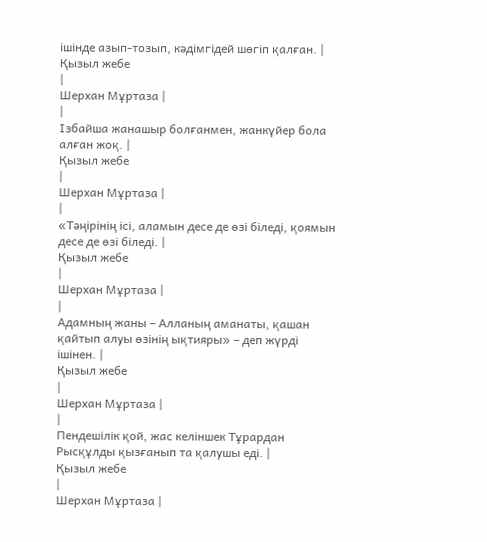ішінде азып-тозып, кәдімгідей шөгіп қалған. |
Қызыл жебе
|
Шерхан Мұртаза |
|
Ізбайша жанашыр болғанмен, жанкүйер бола алған жоқ. |
Қызыл жебе
|
Шерхан Мұртаза |
|
«Тәңірінің ісі, аламын десе де өзі біледі, қоямын десе де өзі біледі. |
Қызыл жебе
|
Шерхан Мұртаза |
|
Адамның жаны – Алланың аманаты, қашан қайтып алуы өзінің ықтияры» – деп жүрді ішінен. |
Қызыл жебе
|
Шерхан Мұртаза |
|
Пендешілік қой, жас келіншек Тұрардан Рысқұлды қызғанып та қалушы еді. |
Қызыл жебе
|
Шерхан Мұртаза |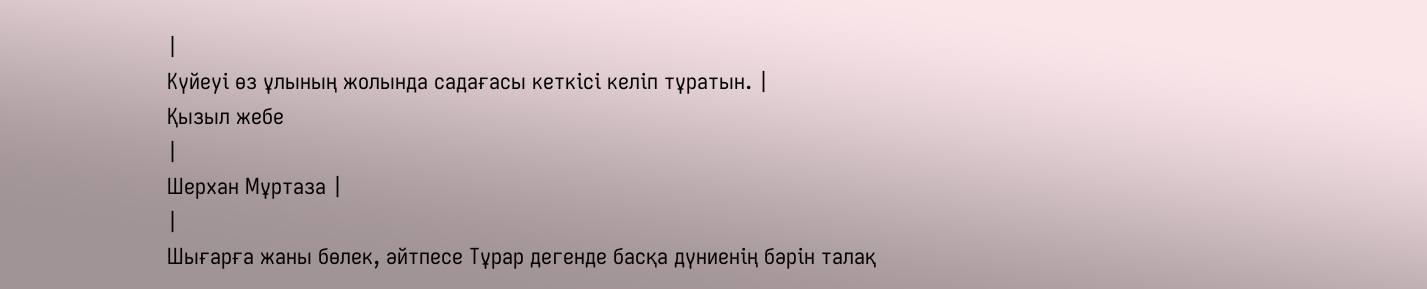|
Күйеуі өз ұлының жолында садағасы кеткісі келіп тұратын. |
Қызыл жебе
|
Шерхан Мұртаза |
|
Шығарға жаны бөлек, әйтпесе Тұрар дегенде басқа дүниенің бәрін талақ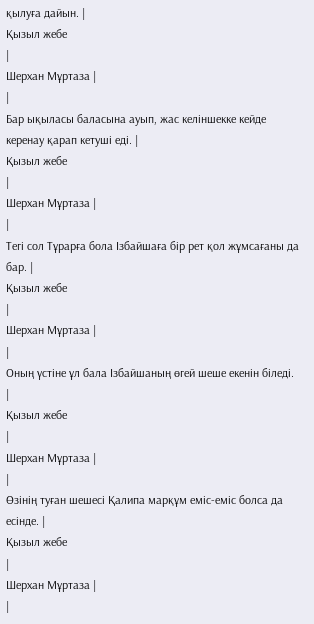қылуға дайын. |
Қызыл жебе
|
Шерхан Мұртаза |
|
Бар ықыласы баласына ауып, жас келіншекке кейде керенау қарап кетуші еді. |
Қызыл жебе
|
Шерхан Мұртаза |
|
Тегі сол Тұрарға бола Ізбайшаға бір рет қол жұмсағаны да бар. |
Қызыл жебе
|
Шерхан Мұртаза |
|
Оның үстіне ұл бала Ізбайшаның өгей шеше екенін біледі. |
Қызыл жебе
|
Шерхан Мұртаза |
|
Өзінің туған шешесі Қалипа марқұм еміс-еміс болса да есінде. |
Қызыл жебе
|
Шерхан Мұртаза |
|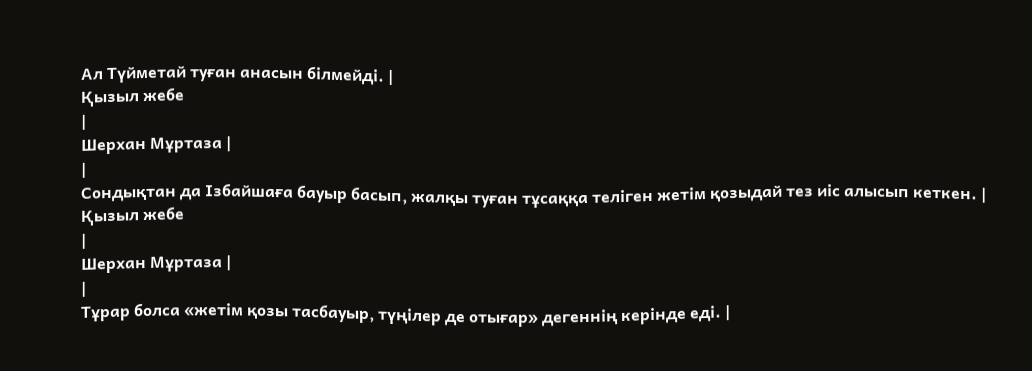Ал Түйметай туған анасын білмейді. |
Қызыл жебе
|
Шерхан Мұртаза |
|
Сондықтан да Ізбайшаға бауыр басып, жалқы туған тұсаққа теліген жетім қозыдай тез иіс алысып кеткен. |
Қызыл жебе
|
Шерхан Мұртаза |
|
Тұрар болса «жетім қозы тасбауыр, түңілер де отығар» дегеннің керінде еді. |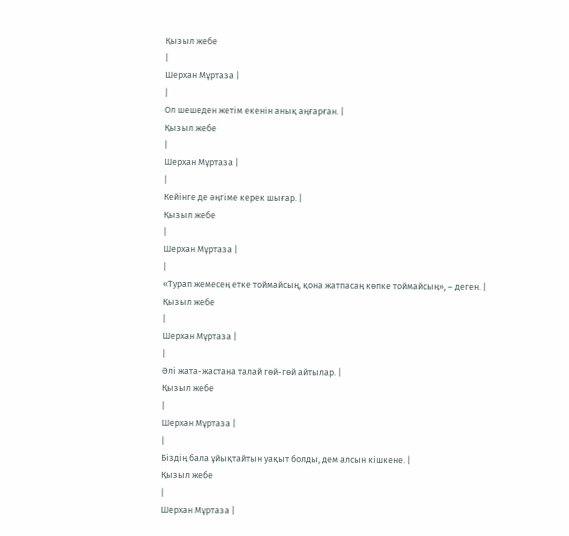Қызыл жебе
|
Шерхан Мұртаза |
|
Ол шешеден жетім екенін анық аңғарған. |
Қызыл жебе
|
Шерхан Мұртаза |
|
Кейінге де әңгіме керек шығар. |
Қызыл жебе
|
Шерхан Мұртаза |
|
«Туpaп жемесең етке тоймайсың, қона жатпасаң көпке тоймайсың», – деген. |
Қызыл жебе
|
Шерхан Мұртаза |
|
Әлі жата-жастана талай гөй-гөй айтылар. |
Қызыл жебе
|
Шерхан Мұртаза |
|
Біздің бала ұйықтайтын уақыт болды, дем алсын кішкене. |
Қызыл жебе
|
Шерхан Мұртаза |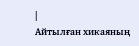|
Айтылған хикаяның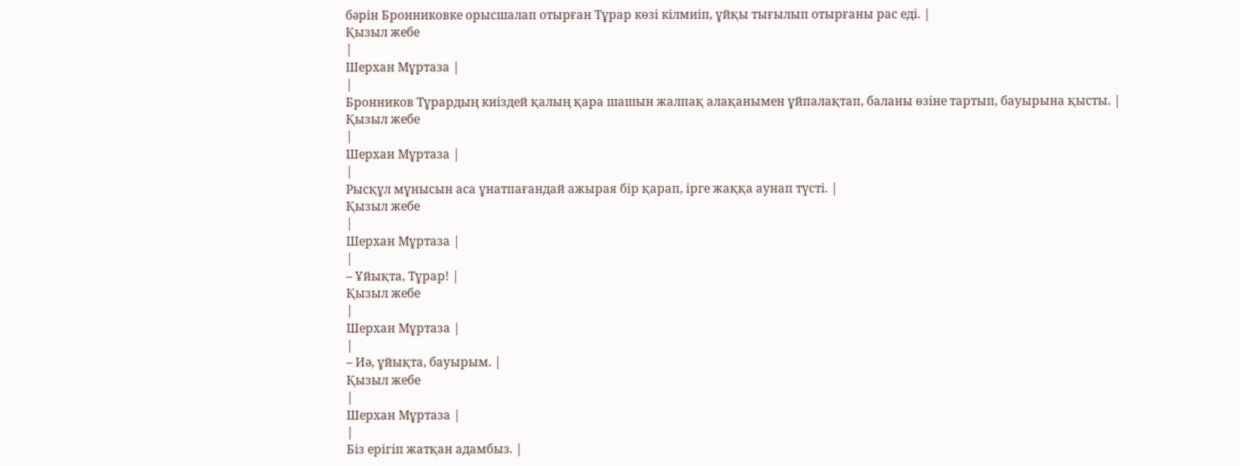бәрін Бронниковке орысшалап отырған Тұрар көзі кілмиіп, ұйқы тығылып отырғаны рас еді. |
Қызыл жебе
|
Шерхан Мұртаза |
|
Бронников Тұрардың киіздей қалың қара шашын жалпақ алақанымен ұйпалақтап, баланы өзіне тартып, бауырына қысты. |
Қызыл жебе
|
Шерхан Мұртаза |
|
Рысқұл мұнысын аса ұнатпағандай ажырая бір қарап, ірге жаққа аунап түсті. |
Қызыл жебе
|
Шерхан Мұртаза |
|
– Ұйықта, Тұрар! |
Қызыл жебе
|
Шерхан Мұртаза |
|
– Иә, ұйықта, бауырым. |
Қызыл жебе
|
Шерхан Мұртаза |
|
Біз ерігіп жатқан адамбыз. |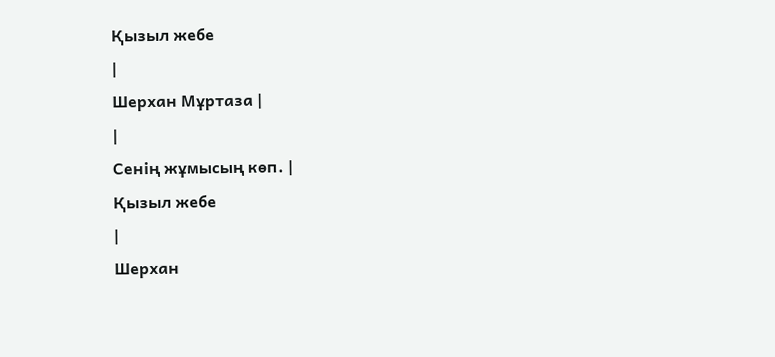Қызыл жебе
|
Шерхан Мұртаза |
|
Сенің жұмысың көп. |
Қызыл жебе
|
Шерхан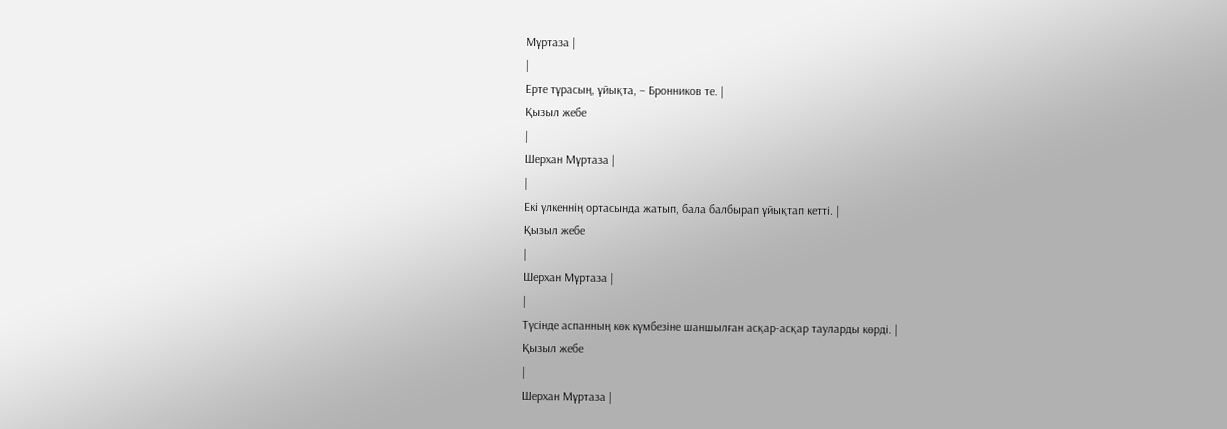Мұртаза |
|
Ерте тұрасың, ұйықта, – Бронников те. |
Қызыл жебе
|
Шерхан Мұртаза |
|
Екі үлкеннің ортасында жатып, бала балбырап ұйықтап кетті. |
Қызыл жебе
|
Шерхан Мұртаза |
|
Түсінде аспанның көк күмбезіне шаншылған асқар-асқар тауларды көрді. |
Қызыл жебе
|
Шерхан Мұртаза |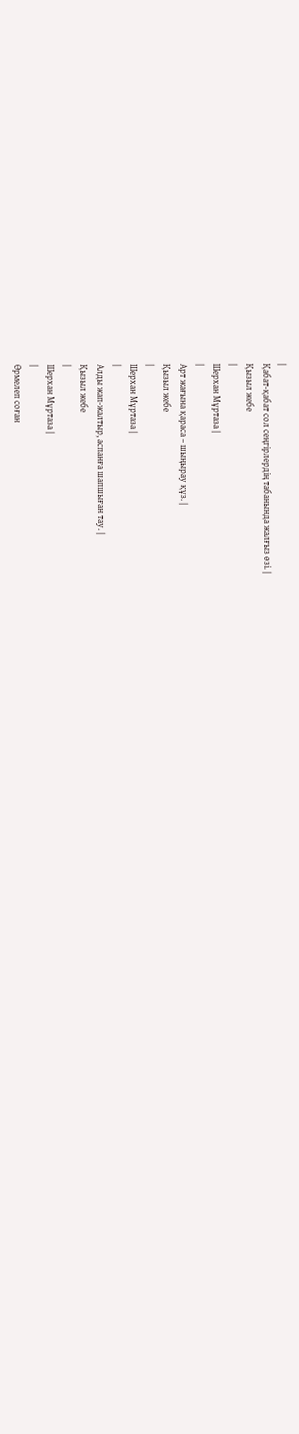|
Қабат-қабат сол сеңгірлердің табанында жалғыз өзі. |
Қызыл жебе
|
Шерхан Мұртаза |
|
Арт жағына қараса – шыңырау құз. |
Қызыл жебе
|
Шерхан Мұртаза |
|
Алды жап-жалтыр, аспанға шапшыған тау. |
Қызыл жебе
|
Шерхан Мұртаза |
|
Өрмелеп соған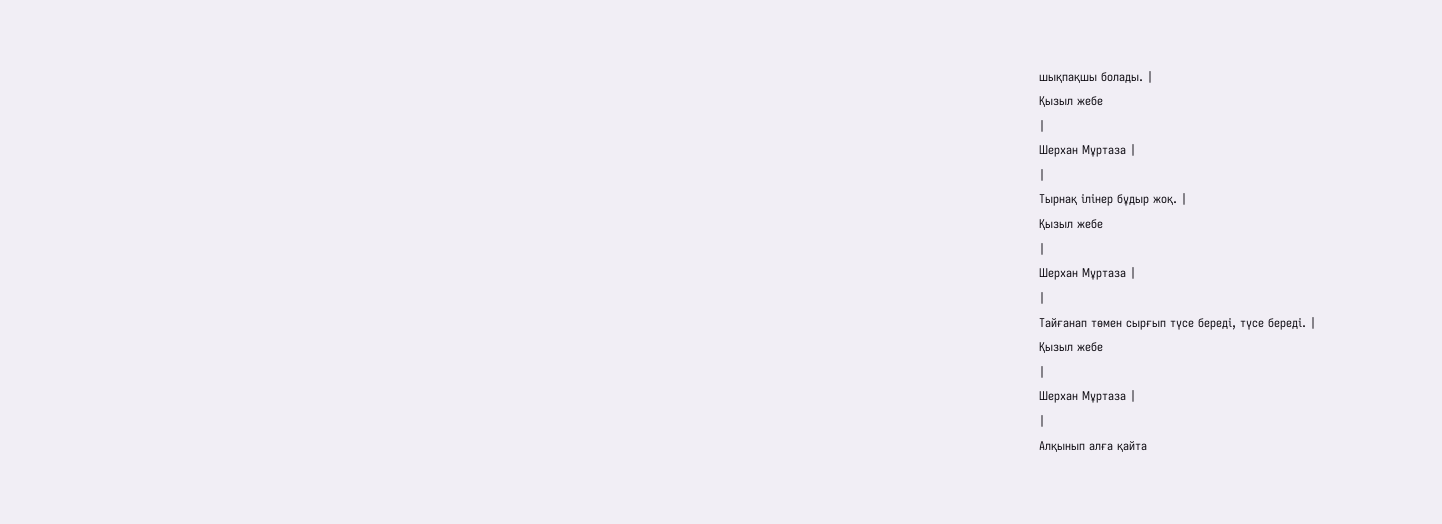шықпақшы болады. |
Қызыл жебе
|
Шерхан Мұртаза |
|
Тырнақ ілінер бұдыр жоқ. |
Қызыл жебе
|
Шерхан Мұртаза |
|
Тайғанап төмен сырғып түсе береді, түсе береді. |
Қызыл жебе
|
Шерхан Мұртаза |
|
Алқынып алға қайта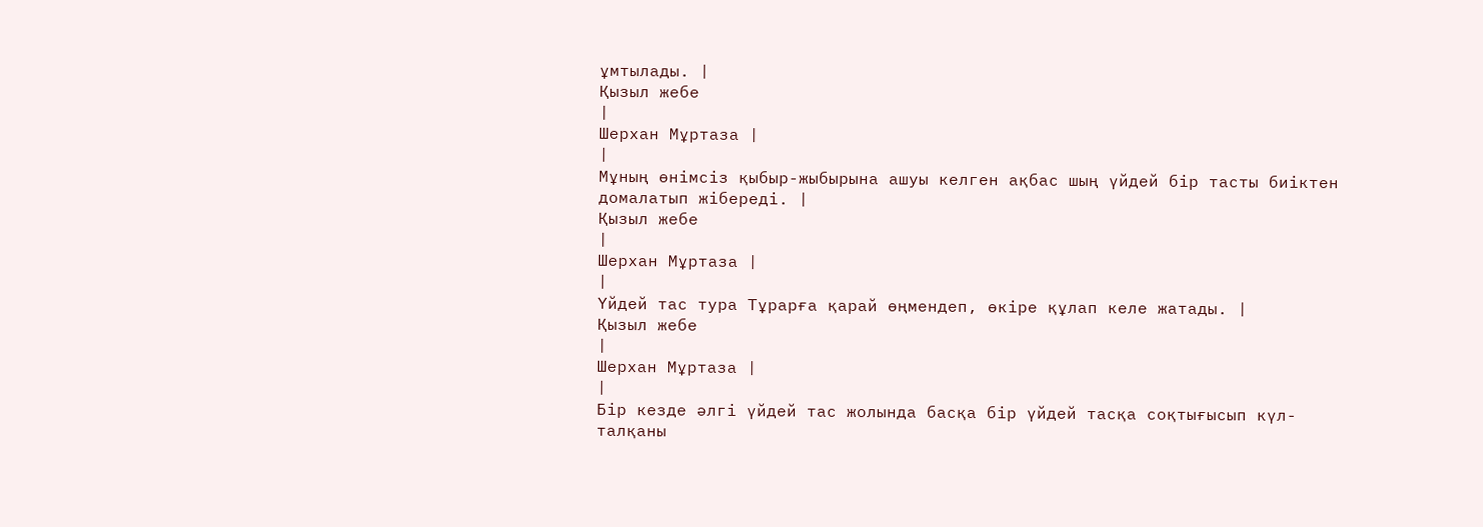ұмтылады. |
Қызыл жебе
|
Шерхан Мұртаза |
|
Мұның өнімсіз қыбыр-жыбырына ашуы келген ақбас шың үйдей бір тасты биіктен домалатып жібереді. |
Қызыл жебе
|
Шерхан Мұртаза |
|
Үйдей тас тура Тұрарға қарай өңмендеп, өкіре құлап келе жатады. |
Қызыл жебе
|
Шерхан Мұртаза |
|
Бір кезде әлгі үйдей тас жолында басқа бір үйдей тасқа соқтығысып күл-талқаны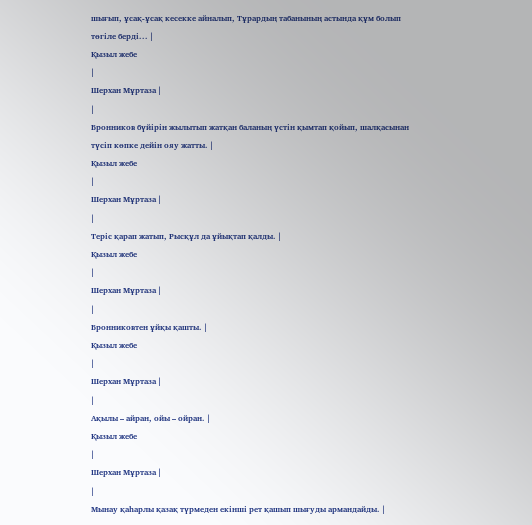шығып, ұсақ-ұсақ кесекке айналып, Тұрардың табанының астында құм болып төгіле берді... |
Қызыл жебе
|
Шерхан Мұртаза |
|
Бронников бүйірін жылытып жатқан баланың үстін қымтап қойып, шалқасынан түсіп көпке дейін ояу жатты. |
Қызыл жебе
|
Шерхан Мұртаза |
|
Теріс қарап жатып, Рысқұл да ұйықтап қалды. |
Қызыл жебе
|
Шерхан Мұртаза |
|
Бронниковтен ұйқы қашты. |
Қызыл жебе
|
Шерхан Мұртаза |
|
Ақылы – айран, ойы – ойран. |
Қызыл жебе
|
Шерхан Мұртаза |
|
Мынау қаһарлы қазақ түрмеден екінші рет қашып шығуды армандайды. |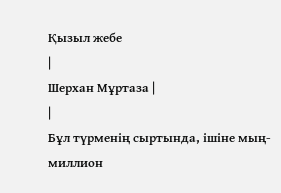Қызыл жебе
|
Шерхан Мұртаза |
|
Бұл түрменің сыртында, ішіне мың-миллион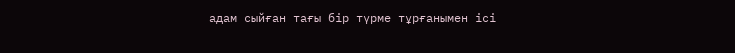адам сыйған тағы бір түрме тұрғанымен ісі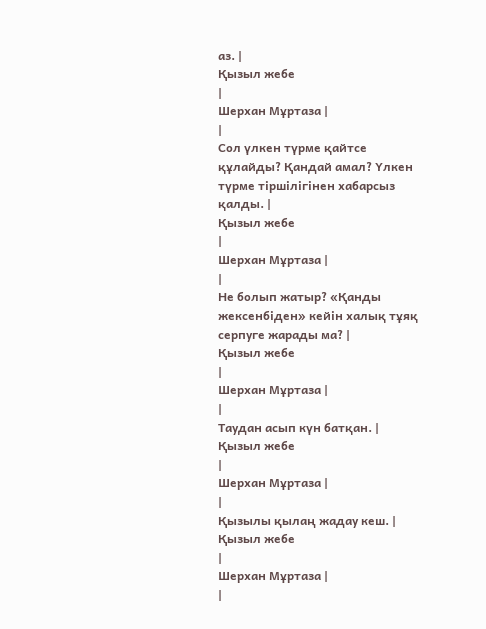аз. |
Қызыл жебе
|
Шерхан Мұртаза |
|
Сол үлкен түрме қайтсе құлайды? Қандай амал? Үлкен түрме тіршілігінен хабарсыз қалды. |
Қызыл жебе
|
Шерхан Мұртаза |
|
Не болып жатыр? «Қанды жексенбіден» кейін халық тұяқ серпуге жарады ма? |
Қызыл жебе
|
Шерхан Мұртаза |
|
Таудан асып күн батқан. |
Қызыл жебе
|
Шерхан Мұртаза |
|
Қызылы қылаң жадау кеш. |
Қызыл жебе
|
Шерхан Мұртаза |
|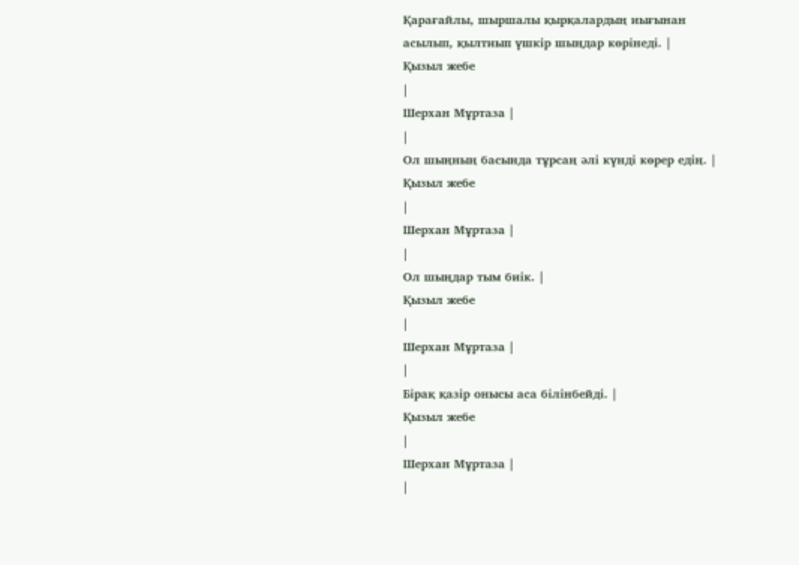Қарағайлы, шыршалы қырқалардың иығынан асылып, қылтиып үшкір шыңдар көрінеді. |
Қызыл жебе
|
Шерхан Мұртаза |
|
Ол шыңның басында тұрсаң әлі күнді көрер едің. |
Қызыл жебе
|
Шерхан Мұртаза |
|
Ол шыңдар тым биік. |
Қызыл жебе
|
Шерхан Мұртаза |
|
Бірақ қазір онысы аса білінбейді. |
Қызыл жебе
|
Шерхан Мұртаза |
|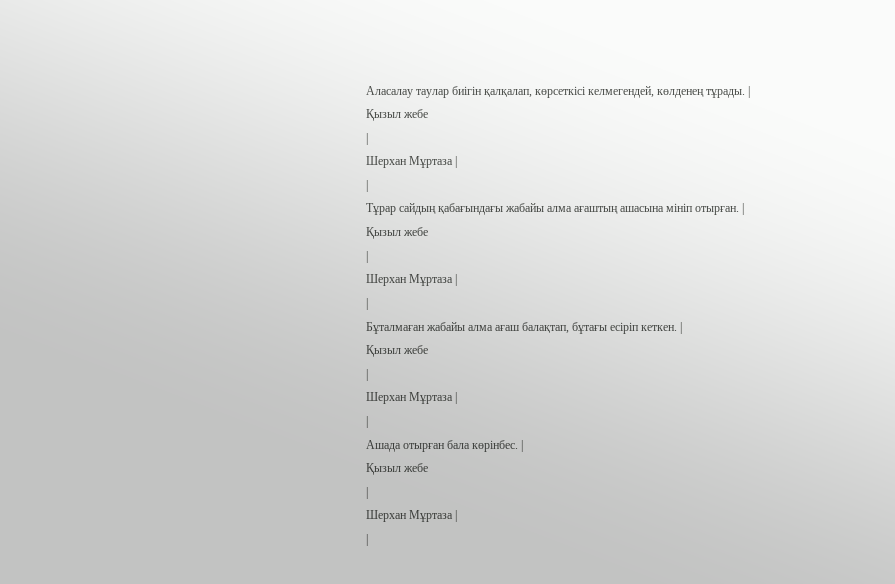Аласалау таулар биігін қалқалап, көрсеткісі келмегендей, көлденең тұрады. |
Қызыл жебе
|
Шерхан Мұртаза |
|
Тұрар сайдың қабағындағы жабайы алма ағаштың ашасына мініп отырған. |
Қызыл жебе
|
Шерхан Мұртаза |
|
Бұталмаған жабайы алма ағаш балақтап, бұтағы есіріп кеткен. |
Қызыл жебе
|
Шерхан Мұртаза |
|
Ашада отырған бала көрінбес. |
Қызыл жебе
|
Шерхан Мұртаза |
|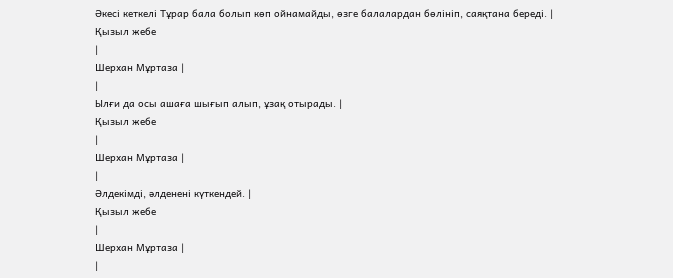Әкесі кеткелі Тұрар бала болып көп ойнамайды, өзге балалардан бөлініп, саяқтана береді. |
Қызыл жебе
|
Шерхан Мұртаза |
|
Ылғи да осы ашаға шығып алып, ұзақ отырады. |
Қызыл жебе
|
Шерхан Мұртаза |
|
Әлдекімді, әлденені күткендей. |
Қызыл жебе
|
Шерхан Мұртаза |
|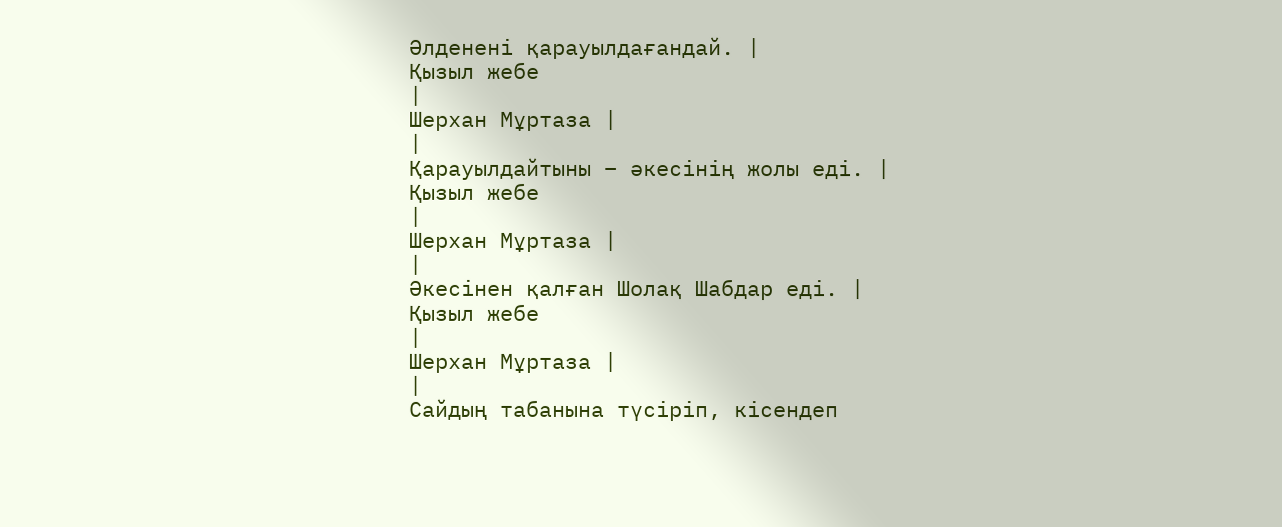Әлденені қарауылдағандай. |
Қызыл жебе
|
Шерхан Мұртаза |
|
Қарауылдайтыны – әкесінің жолы еді. |
Қызыл жебе
|
Шерхан Мұртаза |
|
Әкесінен қалған Шолақ Шабдар еді. |
Қызыл жебе
|
Шерхан Мұртаза |
|
Сайдың табанына түсіріп, кісендеп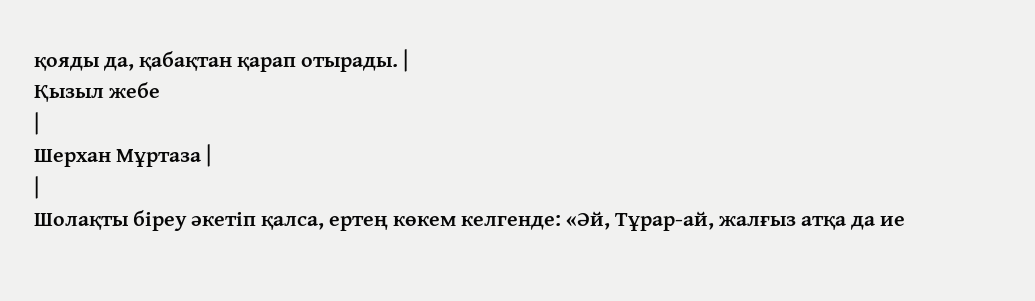қояды да, қабақтан қарап отырады. |
Қызыл жебе
|
Шерхан Мұртаза |
|
Шолақты біреу әкетіп қалса, ертең көкем келгенде: «Әй, Тұрар-ай, жалғыз атқа да ие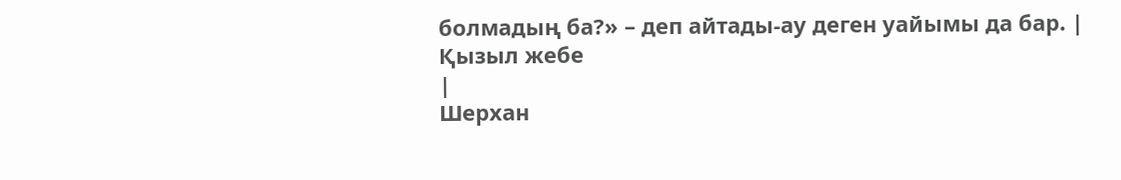болмадың ба?» – деп айтады-ау деген уайымы да бар. |
Қызыл жебе
|
Шерхан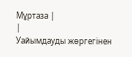Мұртаза |
|
Уайымдауды жөргегінен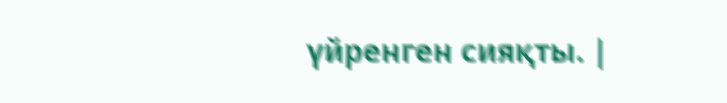үйренген сияқты. |